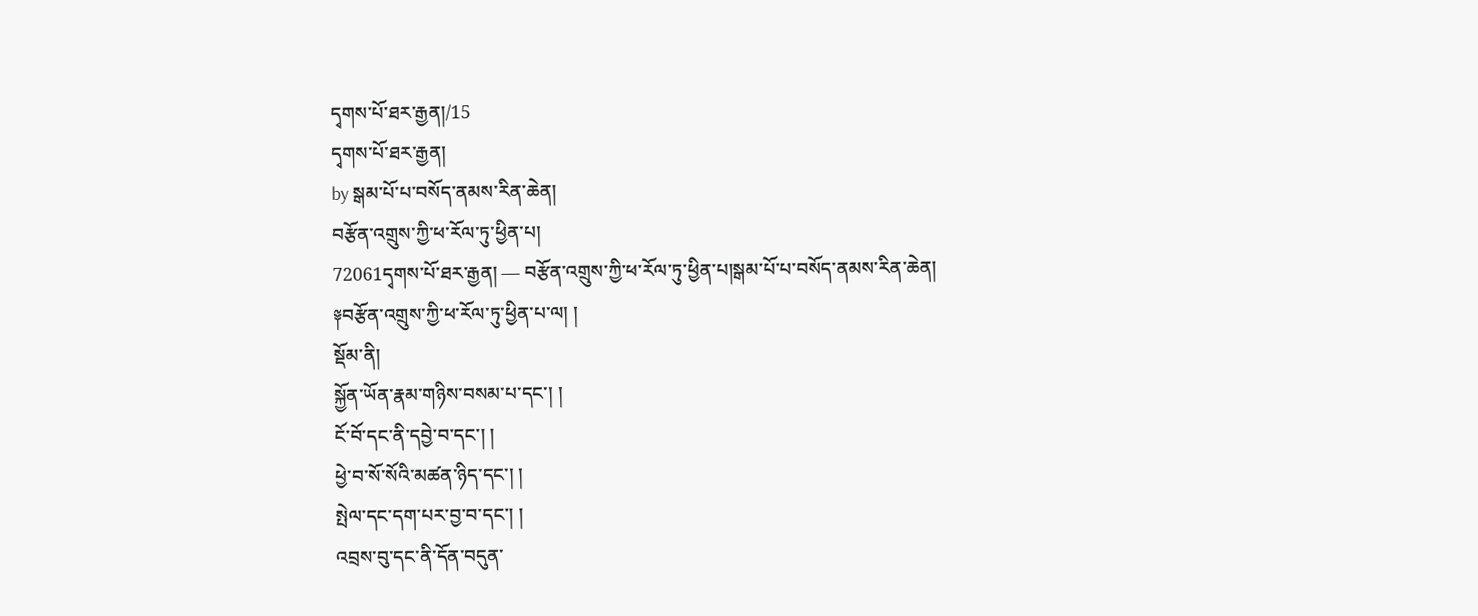དྭགས་པོ་ཐར་རྒྱན།/15
དྭགས་པོ་ཐར་རྒྱན།
by སྒམ་པོ་པ་བསོད་ནམས་རིན་ཆེན།
བརྩོན་འགྲུས་ཀྱི་ཕ་རོལ་ཏུ་ཕྱིན་པ།
72061དྭགས་པོ་ཐར་རྒྱན། — བརྩོན་འགྲུས་ཀྱི་ཕ་རོལ་ཏུ་ཕྱིན་པ།སྒམ་པོ་པ་བསོད་ནམས་རིན་ཆེན།
༈བརྩོན་འགྲུས་ཀྱི་ཕ་རོལ་ཏུ་ཕྱིན་པ་ལ། །
སྡོམ་ནི།
སྐྱོན་ཡོན་རྣམ་གཉིས་བསམ་པ་དང་། །
ངོ་བོ་དང་ནི་དབྱེ་བ་དང་། །
ཕྱེ་བ་སོ་སོའི་མཚན་ཉིད་དང་། །
སྤེལ་དང་དག་པར་བྱ་བ་དང་། །
འབྲས་བུ་དང་ནི་དོན་བདུན་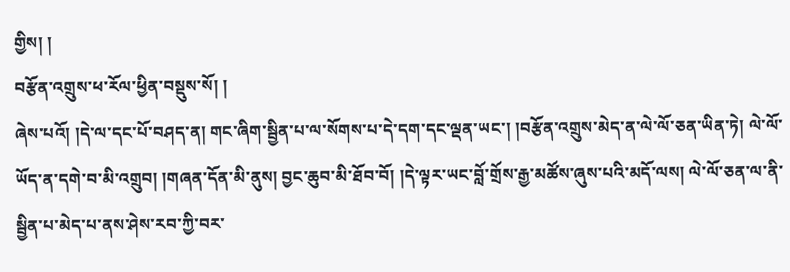གྱིས། །
བརྩོན་འགྲུས་ཕ་རོལ་ཕྱིན་བསྡུས་སོ། །
ཞེས་པའོ། །དེ་ལ་དང་པོ་བཤད་ན། གང་ཞིག་སྦྱིན་པ་ལ་སོགས་པ་དེ་དག་དང་ལྡན་ཡང་། །བརྩོན་འགྲུས་མེད་ན་ལེ་ལོ་ཅན་ཡིན་ཏེ། ལེ་ལོ་ཡོད་ན་དགེ་བ་མི་འགྲུབ། །གཞན་དོན་མི་ནུས། བྱང་ཆུབ་མི་ཐོབ་བོ། །དེ་ལྟར་ཡང་བློ་གྲོས་རྒྱ་མཚོས་ཞུས་པའི་མདོ་ལས། ལེ་ལོ་ཅན་ལ་ནི་སྦྱིན་པ་མེད་པ་ནས་ཤེས་རབ་ཀྱི་བར་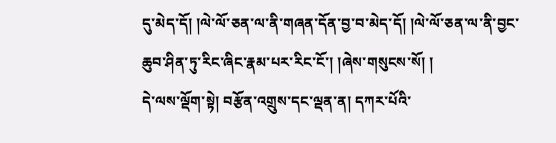དུ་མེད་དོ། །ལེ་ལོ་ཅན་ལ་ནི་གཞན་དོན་བྱ་བ་མེད་དོ། །ལེ་ལོ་ཅན་ལ་ནི་བྱང་ཆུབ་ཤིན་ཏུ་རིང་ཞིང་རྣམ་པར་རིང་ངོ་། །ཞེས་གསུངས་སོ། །
དེ་ལས་ལྡོག་སྟེ། བརྩོན་འགྲུས་དང་ལྡན་ན། དཀར་པོའི་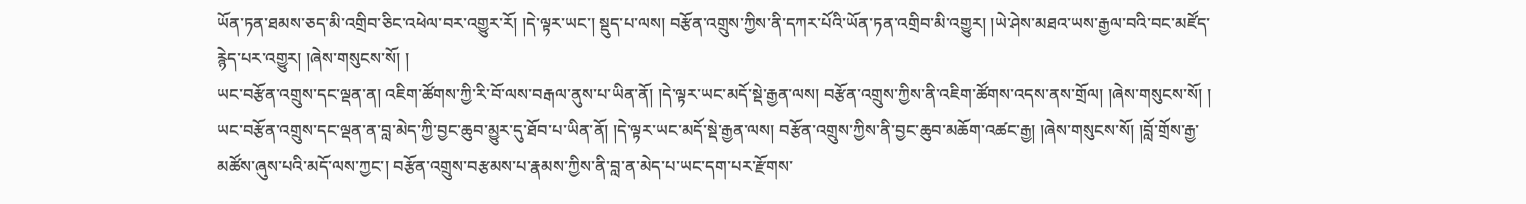ཡོན་ཏན་ཐམས་ཅད་མི་འགྲིབ་ཅིང་འཕེལ་བར་འགྱུར་རོ། །དེ་ལྟར་ཡང་། སྡུད་པ་ལས། བརྩོན་འགྲུས་ཀྱིས་ནི་དཀར་པོའི་ཡོན་ཏན་འགྲིབ་མི་འགྱུར། །ཡེ་ཤེས་མཐའ་ཡས་རྒྱལ་བའི་བང་མཛོད་རྙེད་པར་འགྱུར། །ཞེས་གསུངས་སོ། །
ཡང་བརྩོན་འགྲུས་དང་ལྡན་ན། འཇིག་ཚོགས་ཀྱི་རི་བོ་ལས་བརྒལ་ནུས་པ་ཡིན་ནོ། །དེ་ལྟར་ཡང་མདོ་སྡེ་རྒྱན་ལས། བརྩོན་འགྲུས་ཀྱིས་ནི་འཇིག་ཚོགས་འདས་ནས་གྲོལ། །ཞེས་གསུངས་སོ། །
ཡང་བརྩོན་འགྲུས་དང་ལྡན་ན་བླ་མེད་ཀྱི་བྱང་ཆུབ་མྱུར་དུ་ཐོབ་པ་ཡིན་ནོ། །དེ་ལྟར་ཡང་མདོ་སྡེ་རྒྱན་ལས། བརྩོན་འགྲུས་ཀྱིས་ནི་བྱང་ཆུབ་མཆོག་འཚང་རྒྱ། །ཞེས་གསུངས་སོ། །བློ་གྲོས་རྒྱ་མཚོས་ཞུས་པའི་མདོ་ལས་ཀྱང་། བརྩོན་འགྲུས་བརྩམས་པ་རྣམས་ཀྱིས་ནི་བླ་ན་མེད་པ་ཡང་དག་པར་རྫོགས་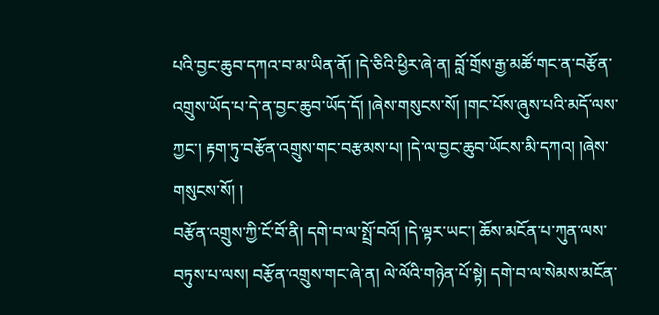པའི་བྱང་ཆུབ་དཀའ་བ་མ་ཡིན་ནོ། །དེ་ཅིའི་ཕྱིར་ཞེ་ན། བློ་གྲོས་རྒྱ་མཚོ་གང་ན་བརྩོན་འགྲུས་ཡོད་པ་དེ་ན་བྱང་ཆུབ་ཡོད་དོ། །ཞེས་གསུངས་སོ། །གང་པོས་ཞུས་པའི་མདོ་ལས་ཀྱང་། རྟག་ཏུ་བརྩོན་འགྲུས་གང་བརྩམས་པ། །དེ་ལ་བྱང་ཆུབ་ཡོངས་མི་དཀའ། །ཞེས་གསུངས་སོ། །
བརྩོན་འགྲུས་ཀྱི་ངོ་བོ་ནི། དགེ་བ་ལ་སྤྲོ་བའོ། །དེ་ལྟར་ཡང་། ཆོས་མངོན་པ་ཀུན་ལས་བཏུས་པ་ལས། བརྩོན་འགྲུས་གང་ཞེ་ན། ལེ་ལོའི་གཉེན་པོ་སྟེ། དགེ་བ་ལ་སེམས་མངོན་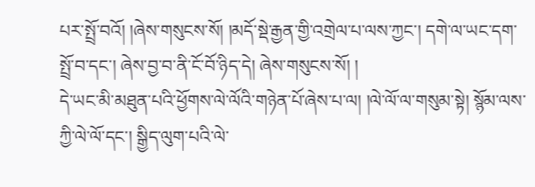པར་སྤྲོ་བའོ། །ཞེས་གསུངས་སོ། །མདོ་སྡེ་རྒྱན་གྱི་འགྲེལ་པ་ལས་ཀྱང་། དགེ་ལ་ཡང་དག་སྤྲོ་བ་དང་། ཞེས་བྱ་བ་ནི་ངོ་བོ་ཉིད་དེ། ཞེས་གསུངས་སོ། །
དེ་ཡང་མི་མཐུན་པའི་ཕྱོགས་ལེ་ལོའི་གཉེན་པོ་ཞེས་པ་ལ། །ལེ་ལོ་ལ་གསུམ་སྟེ། སྙོམ་ལས་ཀྱི་ལེ་ལོ་དང་། སྒྱིད་ལུག་པའི་ལེ་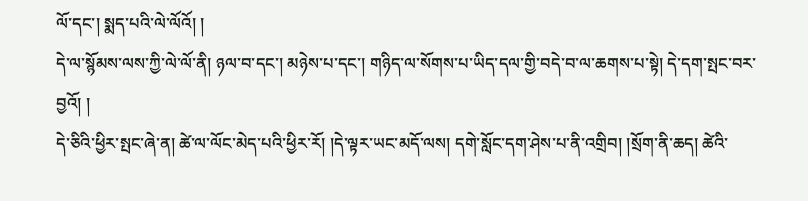ལོ་དང་། སྨད་པའི་ལེ་ལོའོ། །
དེ་ལ་སྙོམས་ལས་ཀྱི་ལེ་ལོ་ནི། ཉལ་བ་དང་། མཉེས་པ་དང་། གཉིད་ལ་སོགས་པ་ཡིད་དལ་གྱི་བདེ་བ་ལ་ཆགས་པ་སྟེ། དེ་དག་སྤང་བར་བྱའོ། །
དེ་ཅིའི་ཕྱིར་སྤང་ཞེ་ན། ཚེ་ལ་ལོང་མེད་པའི་ཕྱིར་རོ། །དེ་ལྟར་ཡང་མདོ་ལས། དགེ་སློང་དག་ཤེས་པ་ནི་འགྲིབ། །སྲོག་ནི་ཆད། ཚེའི་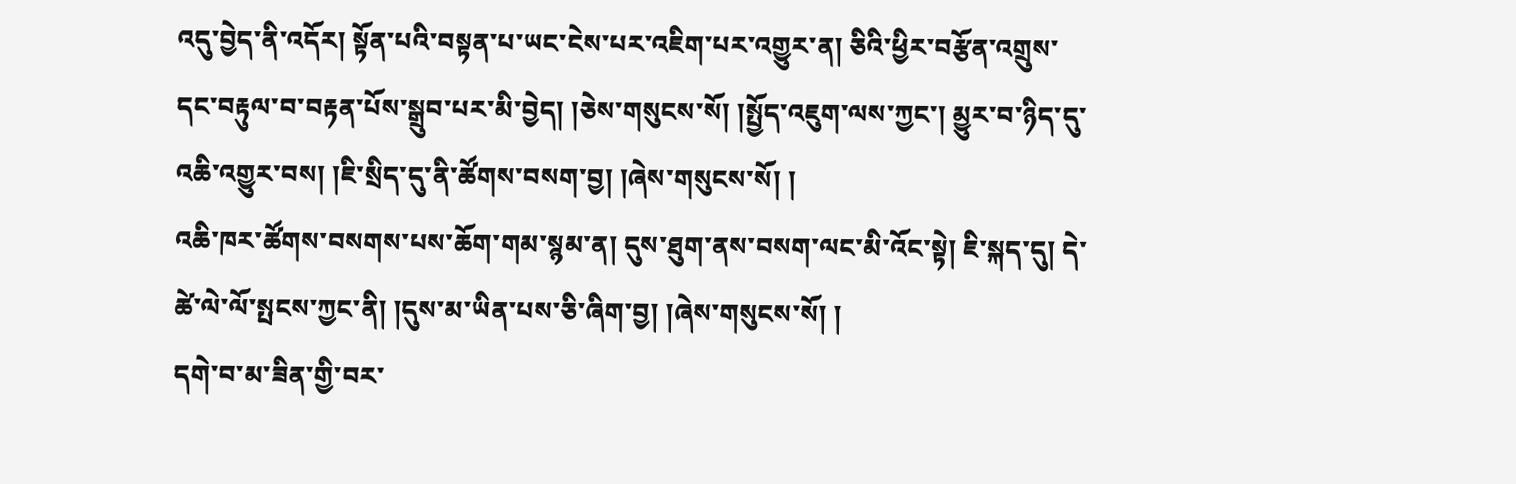འདུ་བྱེད་ནི་འདོར། སྟོན་པའི་བསྟན་པ་ཡང་ངེས་པར་འཇིག་པར་འགྱུར་ན། ཅིའི་ཕྱིར་བརྩོན་འགྲུས་དང་བརྟུལ་བ་བརྟན་པོས་སྒྲུབ་པར་མི་བྱེད། །ཅེས་གསུངས་སོ། །སྤྱོད་འཇུག་ལས་ཀྱང་། མྱུར་བ་ཉིད་དུ་འཆི་འགྱུར་བས། །ཇི་སྲིད་དུ་ནི་ཚོགས་བསག་བྱ། །ཞེས་གསུངས་སོ། །
འཆི་ཁར་ཚོགས་བསགས་པས་ཆོག་གམ་སྙམ་ན། དུས་ཐུག་ནས་བསག་ལང་མི་འོང་སྟེ། ཇི་སྐད་དུ། དེ་ཚེ་ལེ་ལོ་སྤངས་ཀྱང་ནི། །དུས་མ་ཡིན་པས་ཅི་ཞིག་བྱ། །ཞེས་གསུངས་སོ། །
དགེ་བ་མ་ཟིན་གྱི་བར་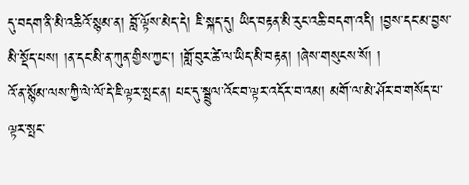དུ་བདག་ནི་མི་འཆིའོ་སྙམ་ན། བློ་ལྟོས་མེད་དེ། ཇི་སྐད་དུ། ཡིད་བརྟན་མི་རུང་འཆི་བདག་འདི། །བྱས་དང་མ་བྱས་མི་སྡོད་པས། །ན་དང་མི་ན་ཀུན་གྱིས་ཀྱང་། །གློ་བུར་ཚེ་ལ་ཡིད་མི་བརྟན། །ཞེས་གསུངས་སོ། །
འོ་ན་སྙོམ་ལས་ཀྱི་ལེ་ལོ་དེ་ཇི་ལྟར་སྤང་ན། པང་དུ་སྦྲུལ་འོང་བ་ལྟར་འདོར་བ་འམ། མགོ་ལ་མེ་ཤོར་བ་གསོད་པ་ལྟར་སྤང་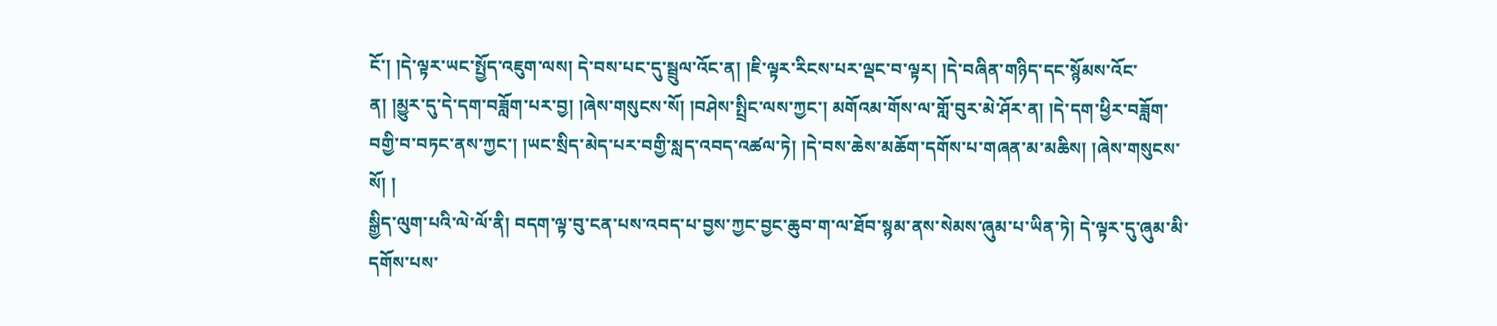ངོ་། །དེ་ལྟར་ཡང་སྤྱོད་འཇུག་ལས། དེ་བས་པང་དུ་སྦྲུལ་འོང་ན། །ཇི་ལྟར་རིངས་པར་ལྡང་བ་ལྟར། །དེ་བཞིན་གཉིད་དང་སྙོམས་འོང་ན། །མྱུར་དུ་དེ་དག་བཟློག་པར་བྱ། །ཞེས་གསུངས་སོ། །བཤེས་སྤྲིང་ལས་ཀྱང་། མགོའམ་གོས་ལ་གློ་བུར་མེ་ཤོར་ན། །དེ་དག་ཕྱིར་བཟློག་བགྱི་བ་བཏང་ནས་ཀྱང་། །ཡང་སྲིད་མེད་པར་བགྱི་སླད་འབད་འཚལ་ཏེ། །དེ་བས་ཆེས་མཆོག་དགོས་པ་གཞན་མ་མཆིས། །ཞེས་གསུངས་སོ། །
སྒྱིད་ལུག་པའི་ལེ་ལོ་ནི། བདག་ལྟ་བུ་ངན་པས་འབད་པ་བྱས་ཀྱང་བྱང་ཆུབ་ག་ལ་ཐོབ་སྙམ་ནས་སེམས་ཞུམ་པ་ཡིན་ཏེ། དེ་ལྟར་དུ་ཞུམ་མི་དགོས་པས་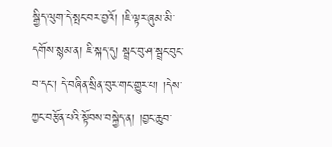སྒྱིད་ལུག་དེ་སྤང་བར་བྱའོ། །ཇི་ལྟར་ཞུམ་མི་དགོས་སྙམ་ན། ཇི་སྐད་དུ། སྦྲང་བུ་ཤ་སྦྲང་བུང་བ་དང་། དེ་བཞིན་སྲིན་བུར་གང་གྱུར་པ། །དེས་ཀྱང་བརྩོན་པའི་སྟོབས་བསྐྱེད་ན། །བྱང་ཆུབ་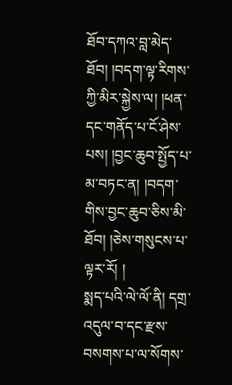ཐོབ་དཀའ་བླ་མེད་ཐོབ། །བདག་ལྟ་རིགས་ཀྱི་མིར་སྐྱེས་ལ། །ཕན་དང་གནོད་པ་ངོ་ཤེས་པས། །བྱང་ཆུབ་སྤྱོད་པ་མ་བཏང་ན། །བདག་གིས་བྱང་ཆུབ་ཅིས་མི་ཐོབ། །ཅེས་གསུངས་པ་ལྟར་རོ། །
སྨད་པའི་ལེ་ལོ་ནི། དགྲ་འདུལ་བ་དང་རྫས་བསགས་པ་ལ་སོགས་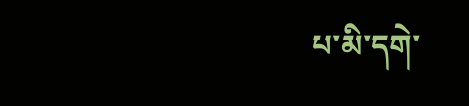པ་མི་དགེ་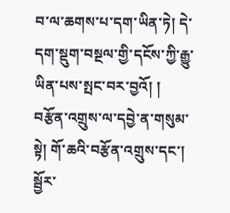བ་ལ་ཆགས་པ་དག་ཡིན་ཏེ། དེ་དག་སྡུག་བསྔལ་གྱི་དངོས་ཀྱི་རྒྱུ་ཡིན་པས་སྤང་བར་བྱའོ། །
བརྩོན་འགྲུས་ལ་དབྱེ་ན་གསུམ་སྟེ། གོ་ཆའི་བརྩོན་འགྲུས་དང་། སྦྱོར་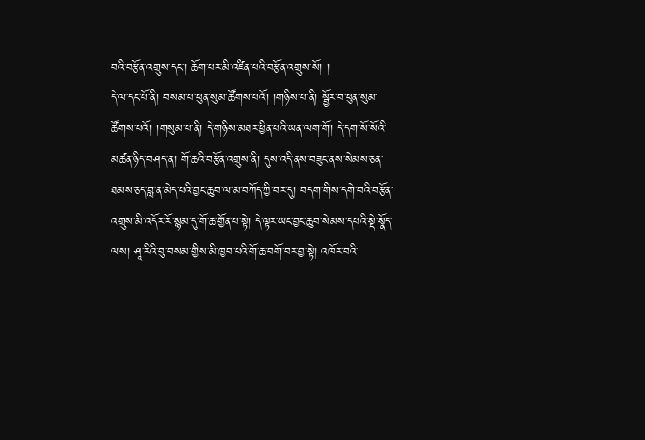བའི་བརྩོན་འགྲུས་དང་། ཆོག་པར་མི་འཛིན་པའི་བརྩོན་འགྲུས་སོ། །
དེ་ལ་དང་པོ་ནི། བསམ་པ་ཕུན་སུམ་ཚོགས་པའོ། །གཉིས་པ་ནི། སྦྱོར་བ་ཕུན་སུམ་ཚོགས་པའོ། །གསུམ་པ་ནི། དེ་གཉིས་མཐར་ཕྱིན་པའི་ཡན་ལག་གོ། དེ་དག་སོ་སོའི་མཚན་ཉིད་བཤད་ན། གོ་ཆའི་བརྩོན་འགྲུས་ནི། དུས་འདི་ནས་བཟུང་ནས་སེམས་ཅན་ཐམས་ཅད་བླ་ན་མེད་པའི་བྱང་ཆུབ་ལ་མ་བཀོད་ཀྱི་བར་དུ། བདག་གིས་དགེ་བའི་བརྩོན་འགྲུས་མི་འདོར་རོ་སྙམ་དུ་གོ་ཆ་གྱོན་པ་སྟེ། དེ་ལྟར་ཡང་བྱང་ཆུབ་སེམས་དཔའི་སྡེ་སྣོད་ལས། ཤཱ་རིའི་བུ་བསམ་གྱིས་མི་ཁྱབ་པའི་གོ་ཆ་བགོ་བར་བྱ་སྟེ། འཁོར་བའི་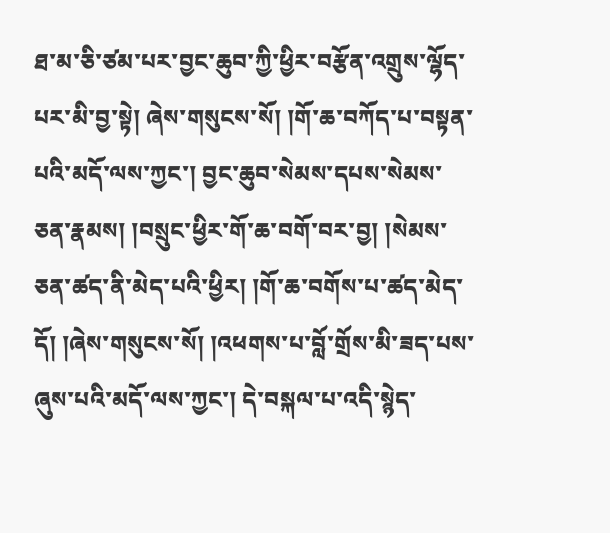ཐ་མ་ཅི་ཙམ་པར་བྱང་ཆུབ་ཀྱི་ཕྱིར་བརྩོན་འགྲུས་ལྷོད་པར་མི་བྱ་སྟེ། ཞེས་གསུངས་སོ། །གོ་ཆ་བཀོད་པ་བསྟན་པའི་མདོ་ལས་ཀྱང་། བྱང་ཆུབ་སེམས་དཔས་སེམས་ཅན་རྣམས། །བསྲུང་ཕྱིར་གོ་ཆ་བགོ་བར་བྱ། །སེམས་ཅན་ཚད་ནི་མེད་པའི་ཕྱིར། །གོ་ཆ་བགོས་པ་ཚད་མེད་དོ། །ཞེས་གསུངས་སོ། །འཕགས་པ་བློ་གྲོས་མི་ཟད་པས་ཞུས་པའི་མདོ་ལས་ཀྱང་། དེ་བསྐལ་པ་འདི་སྙེད་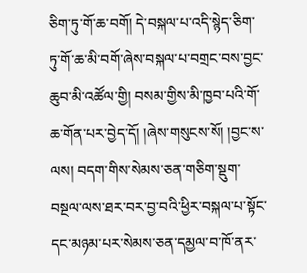ཅིག་ཏུ་གོ་ཆ་བགོ། དེ་བསྐལ་པ་འདི་སྙེད་ཅིག་ཏུ་གོ་ཆ་མི་བགོ་ཞེས་བསྐལ་པ་བགྲང་བས་བྱང་ཆུབ་མི་འཚོལ་གྱི། བསམ་གྱིས་མི་ཁྱབ་པའི་གོ་ཆ་གོན་པར་བྱེད་དོ། །ཞེས་གསུངས་སོ། །བྱང་ས་ལས། བདག་གིས་སེམས་ཅན་གཅིག་སྡུག་བསྔལ་ལས་ཐར་བར་བྱ་བའི་ཕྱིར་བསྐལ་པ་སྟོང་དང་མཉམ་པར་སེམས་ཅན་དམྱལ་བ་ཁོ་ནར་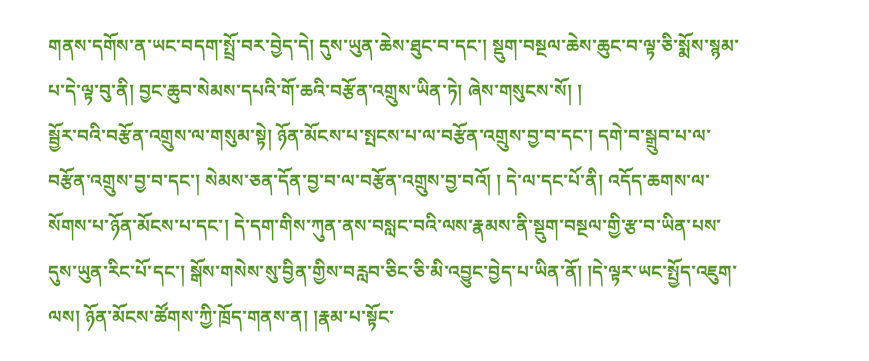གནས་དགོས་ན་ཡང་བདག་སྤྲོ་བར་བྱེད་དེ། དུས་ཡུན་ཆེས་ཐུང་བ་དང་། སྡུག་བསྔལ་ཆེས་ཆུང་བ་ལྟ་ཅི་སྨོས་སྙམ་པ་དེ་ལྟ་བུ་ནི། བྱང་ཆུབ་སེམས་དཔའི་གོ་ཆའི་བརྩོན་འགྲུས་ཡིན་ཏེ། ཞེས་གསུངས་སོ། །
སྦྱོར་བའི་བརྩོན་འགྲུས་ལ་གསུམ་སྟེ། ཉོན་མོངས་པ་སྤངས་པ་ལ་བརྩོན་འགྲུས་བྱ་བ་དང་། དགེ་བ་སྒྲུབ་པ་ལ་བརྩོན་འགྲུས་བྱ་བ་དང་། སེམས་ཅན་དོན་བྱ་བ་ལ་བརྩོན་འགྲུས་བྱ་བའོ། ། དེ་ལ་དང་པོ་ནི། འདོད་ཆགས་ལ་སོགས་པ་ཉོན་མོངས་པ་དང་། དེ་དག་གིས་ཀུན་ནས་བསླང་བའི་ལས་རྣམས་ནི་སྡུག་བསྔལ་གྱི་རྩ་བ་ཡིན་པས་དུས་ཡུན་རིང་པོ་དང་། སྒོས་གསེས་སུ་བྱིན་གྱིས་བརླབ་ཅིང་ཅི་མི་འབྱུང་བྱེད་པ་ཡིན་ནོ། །དེ་ལྟར་ཡང་སྤྱོད་འཇུག་ལས། ཉོན་མོངས་ཚོགས་ཀྱི་ཁྲོད་གནས་ན། །རྣམ་པ་སྟོང་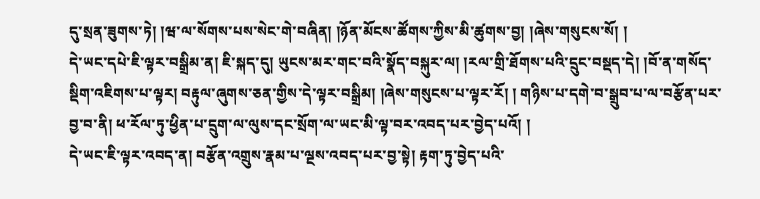དུ་སྲན་ཟུགས་ཏེ། །ཝ་ལ་སོགས་པས་སེང་གེ་བཞིན། །ཉོན་མོངས་ཚོགས་ཀྱིས་མི་ཚུགས་བྱ། །ཞེས་གསུངས་སོ། །
དེ་ཡང་དཔེ་ཇི་ལྟར་བསྒྲིམ་ན། ཇི་སྐད་དུ། ཡུངས་མར་གང་བའི་སྣོད་བསྐུར་ལ། །རལ་གྲི་ཐོགས་པའི་དྲུང་བསྡད་དེ། །བོ་ན་གསོད་སྡིག་འཇིགས་པ་ལྟར། བརྟུལ་ཞུགས་ཅན་གྱིས་དེ་ལྟར་བསྒྲིམ། །ཞེས་གསུངས་པ་ལྟར་རོ། ། གཉིས་པ་དགེ་བ་སྒྲུབ་པ་ལ་བརྩོན་པར་བྱ་བ་ནི། ཕ་རོལ་ཏུ་ཕྱིན་པ་དྲུག་ལ་ལུས་དང་སྲོག་ལ་ཡང་མི་ལྟ་བར་འབད་པར་བྱེད་པའོ། །
དེ་ཡང་ཇི་ལྟར་འབད་ན། བརྩོན་འགྲུས་རྣམ་པ་ལྔས་འབད་པར་བྱ་སྟེ། རྟག་ཏུ་བྱེད་པའི་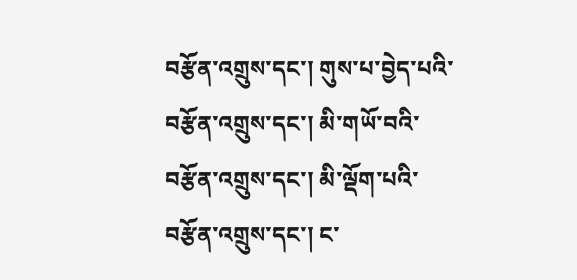བརྩོན་འགྲུས་དང་། གུས་པ་བྱེད་པའི་བརྩོན་འགྲུས་དང་། མི་གཡོ་བའི་བརྩོན་འགྲུས་དང་། མི་ལྡོག་པའི་བརྩོན་འགྲུས་དང་། ང་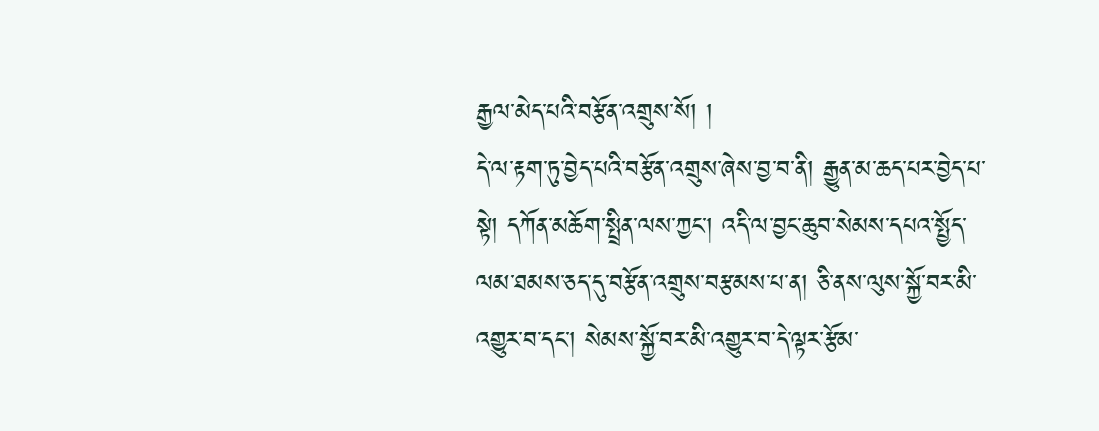རྒྱལ་མེད་པའི་བརྩོན་འགྲུས་སོ། །
དེ་ལ་རྟག་ཏུ་བྱེད་པའི་བརྩོན་འགྲུས་ཞེས་བྱ་བ་ནི། རྒྱུན་མ་ཆད་པར་བྱེད་པ་སྟེ། དཀོན་མཆོག་སྤྲིན་ལས་ཀྱང་། འདི་ལ་བྱང་ཆུབ་སེམས་དཔའ་སྤྱོད་ལམ་ཐམས་ཅད་དུ་བརྩོན་འགྲུས་བརྩམས་པ་ན། ཅི་ནས་ལུས་སྐྱོ་བར་མི་འགྱུར་བ་དང་། སེམས་སྐྱོ་བར་མི་འགྱུར་བ་དེ་ལྟར་རྩོམ་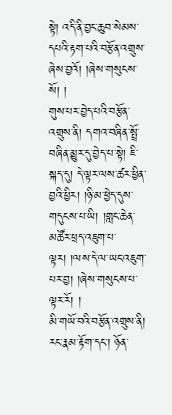སྟེ། འདི་ནི་བྱང་ཆུབ་སེམས་དཔའི་རྟག་པའི་བརྩོན་འགྲུས་ཞེས་བྱའོ། །ཞེས་གསུངས་སོ། །
གུས་པར་བྱེད་པའི་བརྩོན་འགྲུས་ནི། དགའ་བཞིན་སྤྲོ་བཞིན་མྱུར་དུ་བྱེད་པ་སྟེ། ཇི་སྐད་དུ། དེ་ལྟར་ལས་ཚར་ཕྱིན་བྱའི་ཕྱིར། །ཉི་མ་ཕྱེད་དུས་གདུངས་པ་ཡི། །གླང་ཆེན་མཚོར་ཕྲད་འཇུག་པ་ལྟར། །ལས་དེ་ལ་ཡང་འཇུག་པར་བྱ། །ཞེས་གསུངས་པ་ལྟར་རོ། །
མི་གཡོ་བའི་བརྩོན་འགྲུས་ནི། རང་རྣམ་རྟོག་དང་། ཉོན་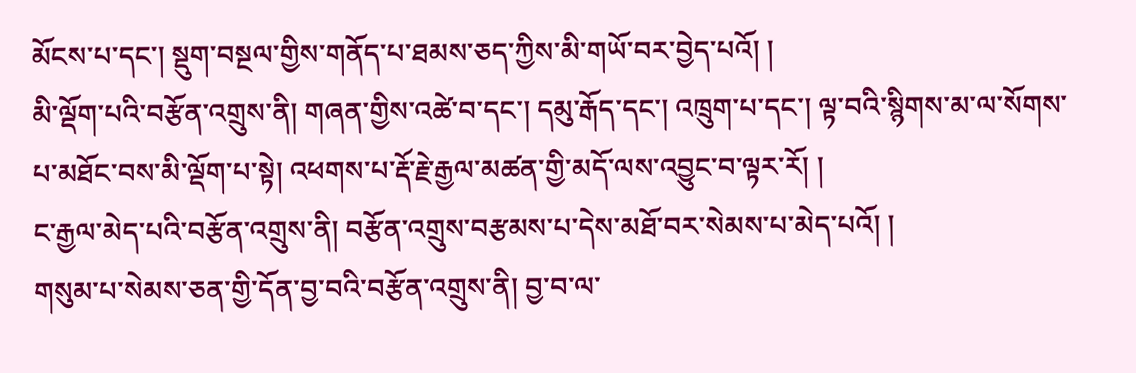མོངས་པ་དང་། སྡུག་བསྔལ་གྱིས་གནོད་པ་ཐམས་ཅད་ཀྱིས་མི་གཡོ་བར་བྱེད་པའོ། །
མི་ལྡོག་པའི་བརྩོན་འགྲུས་ནི། གཞན་གྱིས་འཚེ་བ་དང་། དམུ་རྒོད་དང་། འཁྲུག་པ་དང་། ལྟ་བའི་སྙིགས་མ་ལ་སོགས་པ་མཐོང་བས་མི་ལྡོག་པ་སྟེ། འཕགས་པ་རྡོ་རྗེ་རྒྱལ་མཚན་གྱི་མདོ་ལས་འབྱུང་བ་ལྟར་རོ། །
ང་རྒྱལ་མེད་པའི་བརྩོན་འགྲུས་ནི། བརྩོན་འགྲུས་བརྩམས་པ་དེས་མཐོ་བར་སེམས་པ་མེད་པའོ། །
གསུམ་པ་སེམས་ཅན་གྱི་དོན་བྱ་བའི་བརྩོན་འགྲུས་ནི། བྱ་བ་ལ་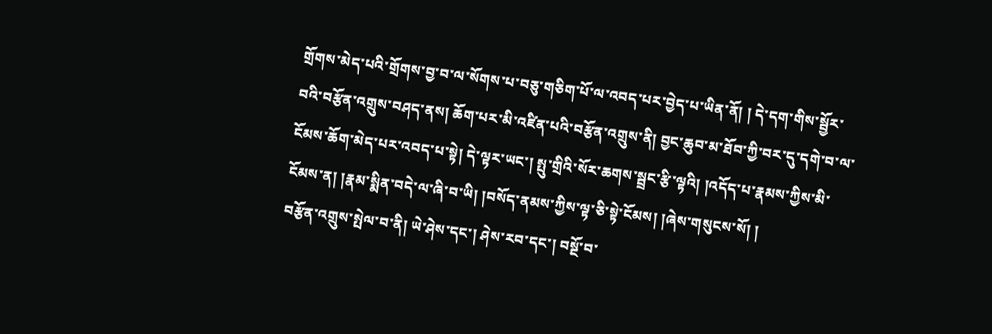གྲོགས་མེད་པའི་གྲོགས་བྱ་བ་ལ་སོགས་པ་བཅུ་གཅིག་པོ་ལ་འབད་པར་བྱེད་པ་ཡིན་ནོ། ། དེ་དག་གིས་སྦྱོར་བའི་བརྩོན་འགྲུས་བཤད་ནས། ཆོག་པར་མི་འཛིན་པའི་བརྩོན་འགྲུས་ནི། བྱང་ཆུབ་མ་ཐོབ་ཀྱི་བར་དུ་དགེ་བ་ལ་ངོམས་ཆོག་མེད་པར་འབད་པ་སྟེ། དེ་ལྟར་ཡང་། སྤུ་གྲིའི་སོར་ཆགས་སྦྲང་རྩི་ལྟའི། །འདོད་པ་རྣམས་ཀྱིས་མི་ངོམས་ན། །རྣམ་སྨིན་བདེ་ལ་ཞི་བ་ཡི། །བསོད་ནམས་ཀྱིས་ལྟ་ཅི་སྟེ་ངོམས། །ཞེས་གསུངས་སོ། །
བརྩོན་འགྲུས་སྤེལ་བ་ནི། ཡེ་ཤེས་དང་། ཤེས་རབ་དང་། བསྔོ་བ་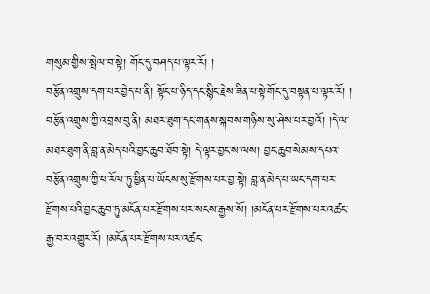གསུམ་གྱིས་སྤེལ་བ་སྟེ། གོང་དུ་བཤད་པ་ལྟར་རོ། །
བརྩོན་འགྲུས་དག་པར་བྱེད་པ་ནི། སྟོང་པ་ཉིད་དང་སྙིང་རྗེས་ཟིན་པ་སྟེ་གོང་དུ་བསྟན་པ་ལྟར་རོ། །
བརྩོན་འགྲུས་ཀྱི་འབྲས་བུ་ནི། མཐར་ཐུག་དང་གནས་སྐབས་གཉིས་སུ་ཤེས་པར་བྱའོ། །དེ་ལ་མཐར་ཐུག་ནི་བླ་ན་མེད་པའི་བྱང་ཆུབ་ཐོབ་སྟེ། དེ་ལྟར་བྱང་ས་ལས། བྱང་ཆུབ་སེམས་དཔའ་བརྩོན་འགྲུས་ཀྱི་ཕ་རོལ་ཏུ་ཕྱིན་པ་ཡོངས་སུ་རྫོགས་པར་བྱ་སྟེ། བླ་ན་མེད་པ་ཡང་དག་པར་རྫོགས་པའི་བྱང་ཆུབ་ཏུ་མངོན་པར་རྫོགས་པར་སངས་རྒྱས་སོ། །མངོན་པར་རྫོགས་པར་འཚང་རྒྱ་བར་འགྱུར་རོ། །མངོན་པར་རྫོགས་པར་འཚང་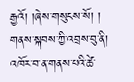རྒྱའོ། །ཞེས་གསུངས་སོ། །
གནས་སྐབས་ཀྱི་འབྲས་བུ་ནི། འཁོར་བ་ན་གནས་པའི་ཚེ་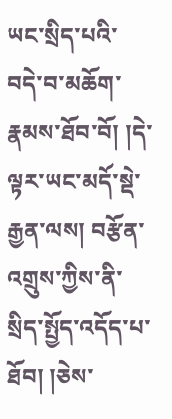ཡང་སྲིད་པའི་བདེ་བ་མཆོག་རྣམས་ཐོབ་བོ། །དེ་ལྟར་ཡང་མདོ་སྡེ་རྒྱན་ལས། བརྩོན་འགྲུས་ཀྱིས་ནི་སྲིད་སྤྱོད་འདོད་པ་ཐོབ། །ཅེས་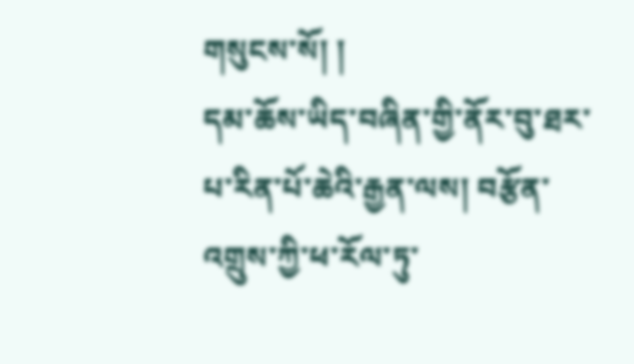གསུངས་སོ། །
དམ་ཆོས་ཡིད་བཞིན་གྱི་ནོར་བུ་ཐར་པ་རིན་པོ་ཆེའི་རྒྱན་ལས། བརྩོན་འགྲུས་ཀྱི་ཕ་རོལ་ཏུ་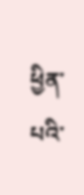ཕྱིན་པའི་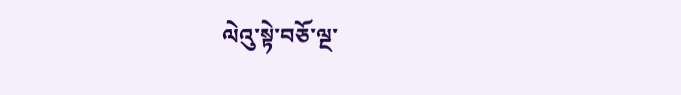ལེའུ་སྟེ་བཅོ་ལྔ་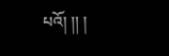པའོ། །། །